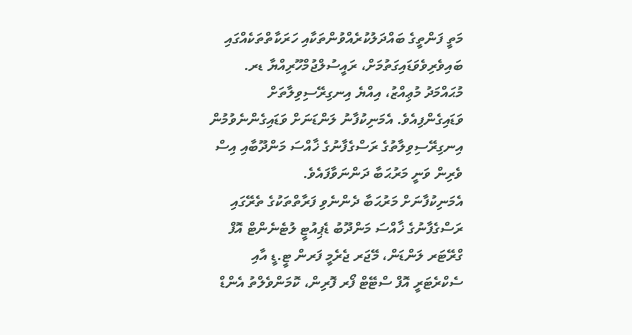މަތީ ފަންތީގެ ބައްދަލުކުރެއްވުންތަކާއި ހަރަކާތްތަކެއްގައި ބައިވެރިވެވަޑައިގަތުމަށް، ރައީސުލްޖުމްހޫރިއްޔާ ޑރ. މުޙައްމަދު މުޢިއްޒު، އިއްޔެ އިނގިރޭސިވިލާތަށް ވަޑައިގެންފިއެވެ. އެމަނިކުފާނު ލަންޑަނަށް ވަޑައިގެންނެވުމުން އިނގިރޭސިވިލާތުގެ ރަސްގެފާނުގެ ޚާއްސަ މަންދޫބާއި އިސް ވެރިން ވަނީ މަރުޙަބާ ދަންނަވާފައެވެ.
އެމަނިކުފާނަށް މަރުޙަބާ ދެންނެވި ފަރާތްތަކުގެ ތެރޭގައި ރަސްގެފާނުގެ ޚާއްސަ މަންދޫބު ޑެޕިއުޓީ ލުޓެނެންޓް އޮފް ގްރޭޓަރ ލަންޑަން، މޭޖަރ ޖެރެމީ ފަރން ޓީ.ޑީ އާއި ސެކްރެޓަރީ އޮފް ސްޓޭޓް ފޯރ ފޮރިން، ކޮމަންވެލްތު އެންޑް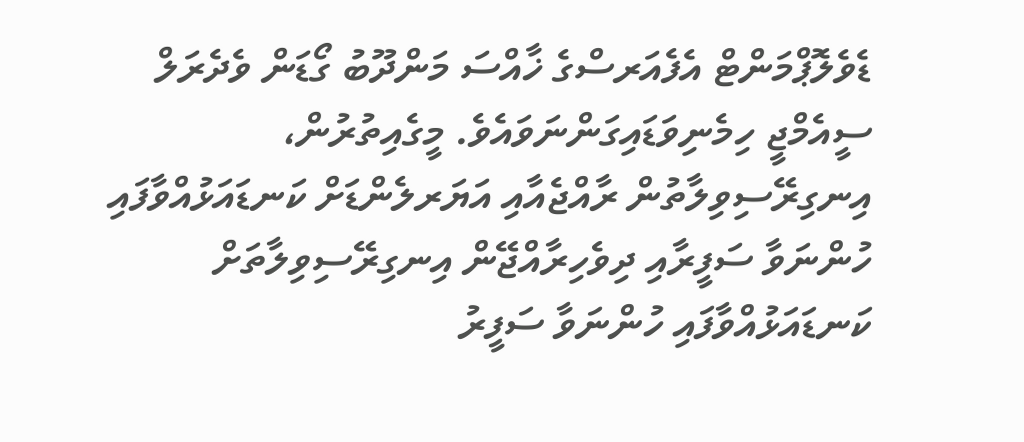ޑެވެލޮޕްމަންޓް އެފެއަރސްގެ ޚާއްސަ މަންދޫބު ގޯޑަން ވެދެރަލް ސީއެމްޖީ ހިމެނިވަޑައިގަންނަވައެވެ. މީގެއިތުރުން، އިނގިރޭސިވިލާތުން ރާއްޖެއާއި އަޔަރލެންޑަށް ކަނޑައަޅުއްވާފައި ހުންނަވާ ސަފީރާއި ދިވެހިރާއްޖޭން އިނގިރޭސިވިލާތަށް ކަނޑައަޅުއްވާފައި ހުންނަވާ ސަފީރު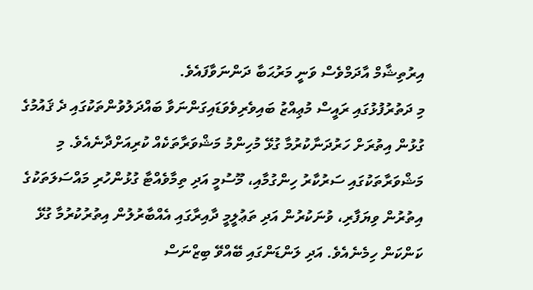އިރުތިޝާމް އާދަމްވެސް ވަނީ މަރުޙަބާ ދަންނަވާފައެވެ.
މި ދަތުރުފުޅުގައި ރައީސް މުޢިއްޒު ބައިވެރިވެވަޑައިގަންނަވާ ބައްދަލުވުންތަކުގައި ދެ ޤައުމުގެ ގުޅުން އިތުރަށް ހަރުދަނާކުރުމާ ގުޅޭ މުހިންމު މަޝްވަރާތަކެއް ކުރިއަށްދާނެއެވެ. މި މަޝްވަރާތަކުގައި ސަރުކާރު ހިންގުމާއި، މޫސުމީ އަދި ތިމާވެއްޓާ ގުޅުންހުރި މައްސަލަތަކުގެ އިތުރުން ވިޔަފާރި، ވުނަކުރުން އަދި ތަޢުލީމީ ދާއިރާގައި އެއްބާރުލުން އިތުރުކުރުމާ ގުޅޭ ކަންކަން ހިމެނެއެވެ. އަދި ލަންޑަންގައި ބޭއްވޭ ބިޒްނަސް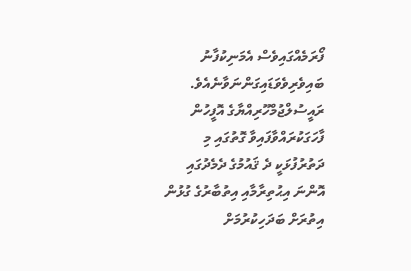ފޯރަމެއްގައިވެސް އެމަނިކުފާނު ބައިވެރިވެވަޑައިގަންނަވާނެއެވެ.
ރައީސުލްޖުމްހޫރިއްޔާގެ އޮފީހުން ފާހަގަކުރައްވާފައިވާ ގޮތުގައި މި ދަތުރުފުޅަކީ ދެ ޤައުމުގެ ދެމެދުގައި އޮންނަ އިޙުތިރާމާއި އިތުބާރުގެ ގުޅުން އިތުރަށް ބަދަހިކުރުމަށް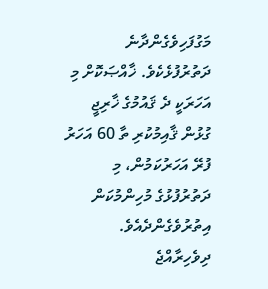މަގުފަހިވެގެންދާނެ ދަތުރުފުޅެކެވެ. ޚާއްޞަކޮށް މި އަހަރަކީ ދެ ޤައުމުގެ ޚާރިޖީ ގުޅުން ޤާއިމުކުރި ތާ 60 އަހަރު ފުރޭ އަހަރުކަމުން، މި ދަތުރުފުޅުގެ މުހިންމުކަން އިތުރުވެގެންދެއެވެ.
ދިވެހިރާއްޖެ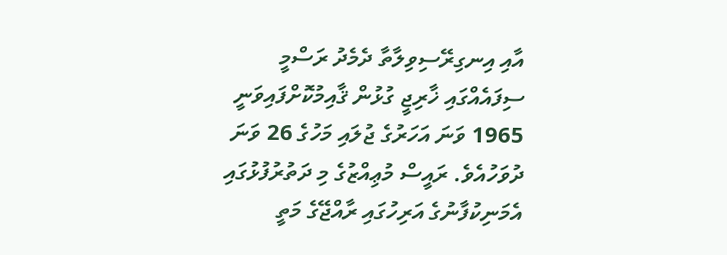އާއި އިނގިރޭސިވިލާތާ ދެމެދު ރަސްމީ ސިފައެއްގައި ޚާރިޖީ ގުޅުން ޤާއިމުކޮށްފައިވަނީ 1965 ވަނަ އަހަރުގެ ޖުލައި މަހުގެ 26 ވަނަ ދުވަހުއެވެ. ރައީސް މުޢިއްޒުގެ މި ދަތުރުފުޅުގައި އެމަނިކުފާނުގެ އަރިހުގައި ރާއްޖޭގެ މަތީ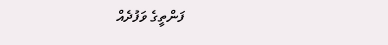ފަންތީގެ ވަފުދެއް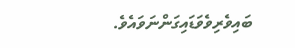ބައިވެރިވެވަޑައިގަންނަވައެވެ.